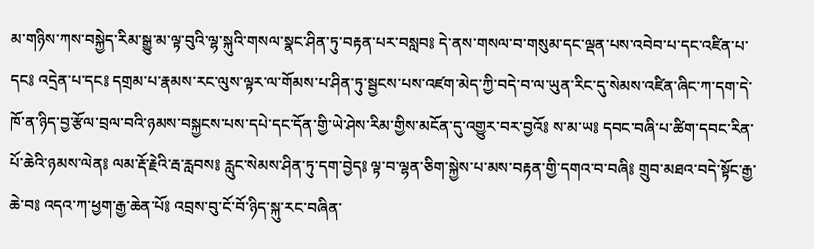མ་གཉིས་ཀས་བསྐྱེད་རིམ་སྒྱུ་མ་ལྟ་བུའི་ལྷ་སྐུའི་གསལ་སྣང་ཤིན་ཏུ་བརྟན་པར་བསླབ༔ དེ་ནས་གསལ་བ་གསུམ་དང་ལྡན་པས་འབེབ་པ་དང་འཛིན་པ་དང༔ འདྲེན་པ་དང༔ དགྲམ་པ་རྣམས་རང་ལུས་ལྟར་ལ་གོམས་པ་ཤིན་ཏུ་སྦྱངས་པས་འཛག་མེད་ཀྱི་བདེ་བ་ལ་ཡུན་རིང་དུ་སེམས་འཛིན་ཞིང་ཀ་དག་དེ་ཁོ་ན་ཉིད་བྱ་རྩོལ་བྲལ་བའི་ཉམས་བསྐྱངས་པས་དཔེ་དང་དོན་གྱི་ཡེ་ཤེས་རིམ་གྱིས་མངོན་དུ་འགྱུར་བར་བྱའོ༔ ས་མ་ཡ༔ དབང་བཞི་པ་ཚིག་དབང་རིན་པོ་ཆེའི་ཉམས་ལེན༔ ལམ་རྡོ་རྗེའི་རྦ་རླབས༔ རླུང་སེམས་ཤིན་ཏུ་དག་བྱེད༔ ལྟ་བ་ལྷན་ཅིག་སྐྱེས་པ་མས་བརྟན་གྱི་དགའ་བ་བཞི༔ གྲུབ་མཐའ་བདེ་སྟོང་རྒྱ་ཆེ་བ༔ འདའ་ཀ་ཕྱག་རྒྱ་ཆེན་པོ༔ འབྲས་བུ་ངོ་བོ་ཉིད་སྐུ་རང་བཞིན་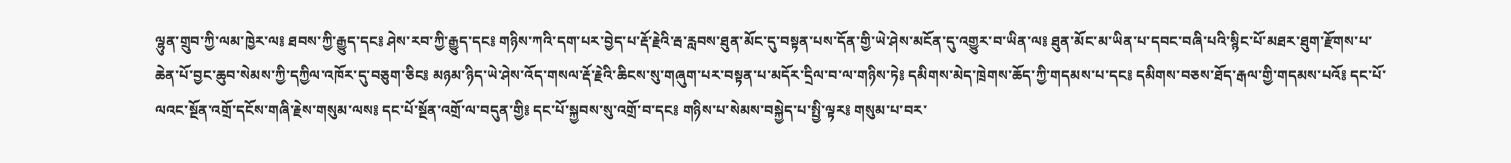ལྷུན་གྲུབ་ཀྱི་ལམ་ཁྱེར་ལ༔ ཐབས་ཀྱི་རྒྱུད་དང༔ ཤེས་རབ་ཀྱི་རྒྱུད་དང༔ གཉིས་ཀའི་དག་པར་བྱེད་པ་རྡོ་རྗེའི་རྦ་རླབས་ཐུན་མོང་དུ་བསྟན་པས་དོན་གྱི་ཡེ་ཤེས་མངོན་དུ་འགྱུར་བ་ཡིན་ལ༔ ཐུན་མོང་མ་ཡིན་པ་དབང་བཞི་པའི་སྙིང་པོ་མཐར་ཐུག་རྫོགས་པ་ཆེན་པོ་བྱང་ཆུབ་སེམས་ཀྱི་དཀྱིལ་འཁོར་དུ་བཅུག་ཅིང༔ མཉམ་ཉིད་ཡེ་ཤེས་འོད་གསལ་རྡོ་རྗེའི་ཆིངས་སུ་གཞུག་པར་བསྟན་པ་མདོར་དྲིལ་བ་ལ་གཉིས་ཏེ༔ དམིགས་མེད་ཁྲེགས་ཆོད་ཀྱི་གདམས་པ་དང༔ དམིགས་བཅས་ཐོད་རྒལ་གྱི་གདམས་པའོ༔ དང་པོ་ལའང་སྔོན་འགྲོ་དངོས་གཞི་རྗེས་གསུམ་ལས༔ དང་པོ་སྔོན་འགྲོ་ལ་བདུན་གྱི༔ དང་པོ་སྐྱབས་སུ་འགྲོ་བ་དང༔ གཉིས་པ་སེམས་བསྐྱེད་པ་སྤྱི་ལྟར༔ གསུམ་པ་བར་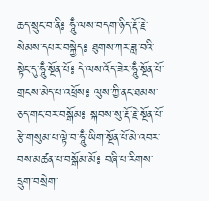ཆད་སྲུང་བ་ནི༔ ཧཱུྃ་ལས་བདག་ཉིད་རྡོ་རྗེ་སེམས་དཔར་བསྐྱེད༔ ཐུགས་ཀར་ཟླ་བའི་སྟེང་དུ་ཧཱུྃ་སྔོན་པོ༔ དེ་ལས་འོད་ཟེར་ཧཱུྃ་སྔོན་པོ་གྲངས་མེད་པ་འཕྲོས༔ ལུས་ཀྱི་ནང་ཐམས་ཅད་གང་བར་བསྒོམ༔ སྐབས་སུ་རྡོ་རྗེ་སྔོན་པོ་རྩེ་གསུམ་པ་ལྟེ་བ་ཧཱུྃ་ཡིག་སྔོན་པོ་མེ་འབར་བས་མཚན་པ་བསྒོམ་མོ༔ བཞི་པ་རིགས་དྲུག་བསྲེག་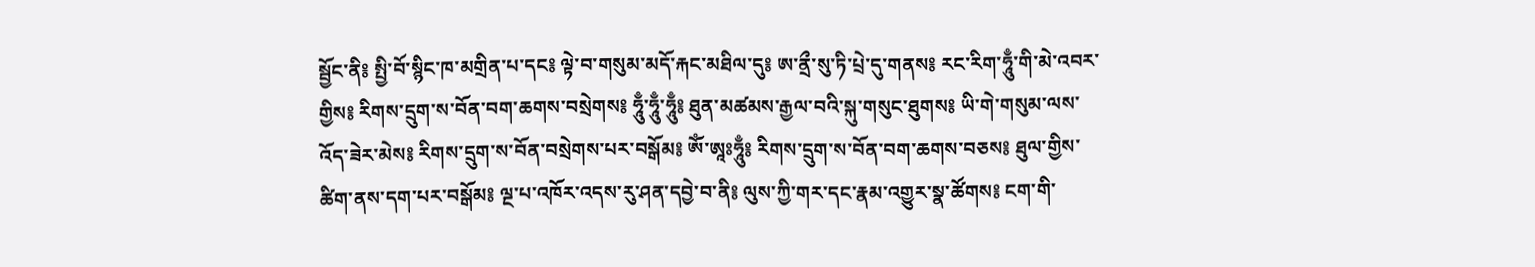སྦྱོང་ནི༔ སྤྱི་བོ་སྙིང་ཁ་མགྲིན་པ་དང༔ ལྟེ་བ་གསུམ་མདོ་རྐང་མཐིལ་དུ༔ ཨ་ནྲྀ་སུ་ཏི་པྲེ་དུ་གནས༔ རང་རིག་ཧཱུྃ་གི་མེ་འབར་གྱིས༔ རིགས་དྲུག་ས་བོན་བག་ཆགས་བསྲེགས༔ ཧཱུྃ་ཧཱུྃ་ཧཱུྃ༔ ཐུན་མཚམས་རྒྱལ་བའི་སྐུ་གསུང་ཐུགས༔ ཡི་གེ་གསུམ་ལས་འོད་ཟེར་མེས༔ རིགས་དྲུག་ས་བོན་བསྲེགས་པར་བསྒོམ༔ ཨོཾ་ཨཱཿཧཱུྃ༔ རིགས་དྲུག་ས་བོན་བག་ཆགས་བཅས༔ ཐུལ་གྱིས་ཚིག་ནས་དག་པར་བསྒོམ༔ ལྔ་པ་འཁོར་འདས་རུ་ཤན་དབྱེ་བ་ནི༔ ལུས་ཀྱི་གར་དང་རྣམ་འགྱུར་སྣ་ཚོགས༔ ངག་གི་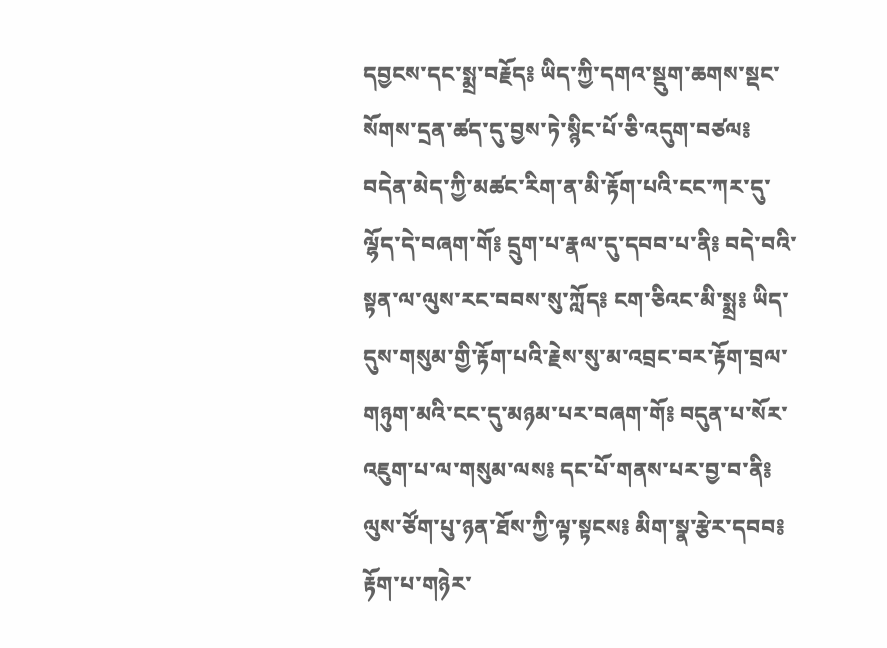དབྱངས་དང་སྨྲ་བརྗོད༔ ཡིད་ཀྱི་དགའ་སྡུག་ཆགས་སྡང་སོགས་དྲན་ཚད་དུ་བྱས་ཏེ་སྙིང་པོ་ཅི་འདུག་བཙལ༔ བདེན་མེད་ཀྱི་མཚང་རིག་ན་མི་རྟོག་པའི་ངང་ཀར་དུ་ལྷོད་དེ་བཞག་གོ༔ དྲུག་པ་རྣལ་དུ་དབབ་པ་ནི༔ བདེ་བའི་སྟན་ལ་ལུས་རང་བབས་སུ་ཀློད༔ ངག་ཅིའང་མི་སྨྲ༔ ཡིད་དུས་གསུམ་གྱི་རྟོག་པའི་རྗེས་སུ་མ་འབྲང་བར་རྟོག་བྲལ་གཉུག་མའི་ངང་དུ་མཉམ་པར་བཞག་གོ༔ བདུན་པ་སོར་འཇུག་པ་ལ་གསུམ་ལས༔ དང་པོ་གནས་པར་བྱ་བ་ནི༔ ལུས་ཙོག་པུ་ཉན་ཐོས་ཀྱི་ལྟ་སྟངས༔ མིག་སྣ་རྩེར་དབབ༔ རྟོག་པ་གཉེར་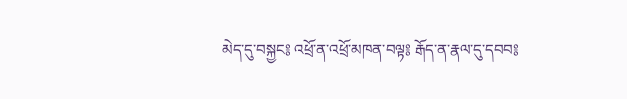མེད་དུ་བསྐྱང༔ འཕྲོ་ན་འཕྲོ་མཁན་བལྟ༔ རྒོད་ན་རྣལ་དུ་དབབ༔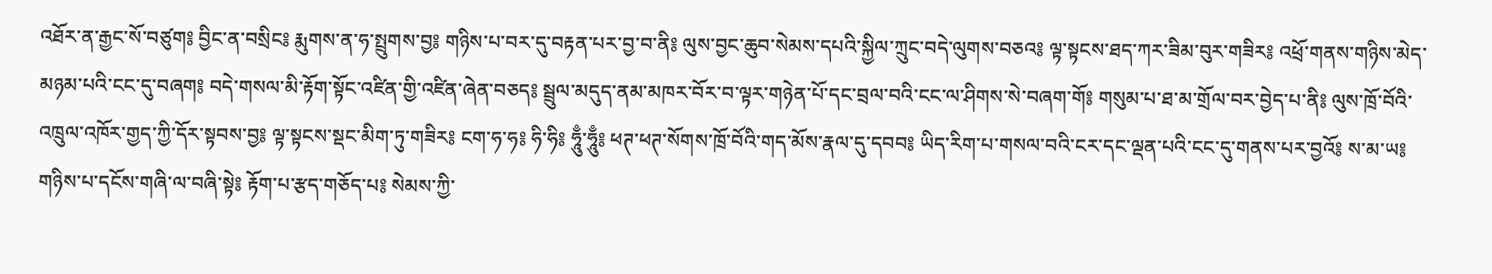འཐོར་ན་རྒྱང་སོ་བཙུག༔ བྱིང་ན་བསྲིང༔ རྨུགས་ན་ཧ་སྤྲུགས་བྱ༔ གཉིས་པ་བར་དུ་བརྟན་པར་བྱ་བ་ནི༔ ལུས་བྱང་ཆུབ་སེམས་དཔའི་སྐྱིལ་ཀྲུང་བདེ་ལུགས་བཅའ༔ ལྟ་སྟངས་ཐད་ཀར་ཟིམ་བུར་གཟིར༔ འཕྲོ་གནས་གཉིས་མེད་མཉམ་པའི་ངང་དུ་བཞག༔ བདེ་གསལ་མི་རྟོག་སྟོང་འཛིན་གྱི་འཛིན་ཞེན་བཅད༔ སྦྲུལ་མདུད་ནམ་མཁར་བོར་བ་ལྟར་གཉེན་པོ་དང་བྲལ་བའི་ངང་ལ་ཤིགས་སེ་བཞག་གོ༔ གསུམ་པ་ཐ་མ་གྲོལ་བར་བྱེད་པ་ནི༔ ལུས་ཁྲོ་བོའི་འཁྲུལ་འཁོར་གྱད་ཀྱི་དོར་སྟབས་བྱ༔ ལྟ་སྟངས་སྡང་མིག་ཏུ་གཟིར༔ ངག་ཧ་ཧ༔ ཧི་ཧི༔ ཧཱུྃ་ཧཱུྃ༔ ཕཊ་ཕཊ་སོགས་ཁྲོ་བོའི་གད་མོས་རྣལ་དུ་དབབ༔ ཡིད་རིག་པ་གསལ་བའི་ངར་དང་ལྡན་པའི་ངང་དུ་གནས་པར་བྱའོ༔ ས་མ་ཡ༔ གཉིས་པ་དངོས་གཞི་ལ་བཞི་སྟེ༔ རྟོག་པ་རྩད་གཅོད་པ༔ སེམས་ཀྱི་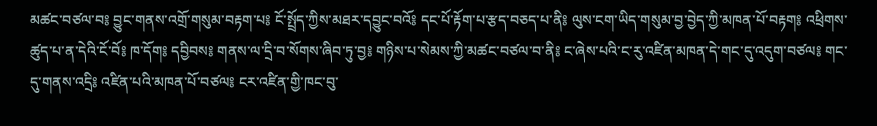མཚང་བཙལ་བ༔ བྱུང་གནས་འགྲོ་གསུམ་བརྟག་པ༔ ངོ་སྤྲོད་ཀྱིས་མཐར་དབྱུང་བའོ༔ དང་པོ་རྟོག་པ་རྩད་བཅད་པ་ནི༔ ལུས་ངག་ཡིད་གསུམ་བྱ་བྱེད་ཀྱི་མཁན་པོ་བརྟག༔ འཕྲིགས་ཚུད་པ་ན་དེའི་ངོ་བོ༔ ཁ་དོག༔ དབྱིབས༔ གནས་ལ་དྲི་བ་སོགས་ཞིབ་ཏུ་བྱ༔ གཉིས་པ་སེམས་ཀྱི་མཚང་བཙལ་བ་ནི༔ ང་ཞེས་པའི་ང་རུ་འཛིན་མཁན་དེ་གང་དུ་འདུག་བཙལ༔ གང་དུ་གནས་འདྲི༔ འཛིན་པའི་མཁན་པོ་བཙལ༔ ངར་འཛིན་གྱི་ཁང་བུ་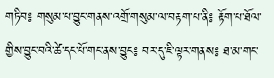གཏིབ༔ གསུམ་པ་བྱུང་གནས་འགྲོ་གསུམ་ལ་བརྟག་པ་ནི༔ རྟོག་པ་ཐོལ་གྱིས་བྱུང་བའི་ཚེ་དང་པོ་གང་ནས་བྱུང༔ བར་དུ་ཇི་ལྟར་གནས༔ ཐ་མ་གང་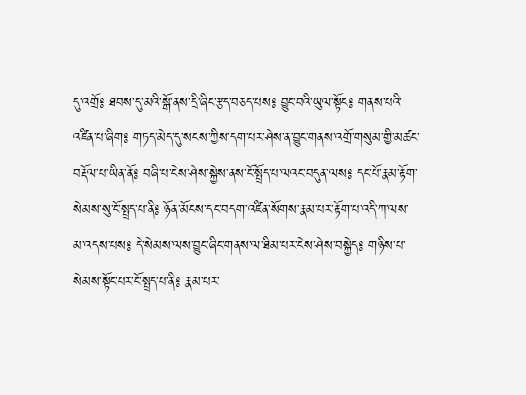དུ་འགྲོ༔ ཐབས་དུ་མའི་སྒོ་ནས་དྲི་ཞིང་རྩད་བཅད་པས༔ བྱུང་བའི་ཡུལ་སྟོང༔ གནས་པའི་འཛིན་པ་ཞིག༔ གཏད་མེད་དུ་སངས་ཀྱིས་དག་པར་ཤེས་ན་བྱུང་གནས་འགྲོ་གསུམ་གྱི་མཚང་བརྡོལ་པ་ཡིན་ནོ༔ བཞི་པ་ངེས་ཤེས་སྐྱེས་ནས་ངོ་སྤྲོད་པ་ལའང་བདུན་ལས༔ དང་པོ་རྣམ་རྟོག་སེམས་སུ་ངོ་སྤྲད་པ་ནི༔ ཉོན་མོངས་དང་བདག་འཛིན་སོགས་རྣམ་པར་རྟོག་པ་འདི་ཀ་ལས་མ་འདས་པས༔ དེ་སེམས་ལས་བྱུང་ཞིང་གནས་ལ་ཐིམ་པར་ངེས་ཤེས་བསྐྱེད༔ གཉིས་པ་སེམས་སྟོང་པར་ངོ་སྤྲད་པ་ནི༔ རྣམ་པར་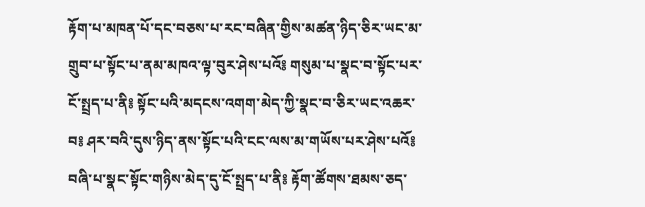རྟོག་པ་མཁན་པོ་དང་བཅས་པ་རང་བཞིན་གྱིས་མཚན་ཉིད་ཅིར་ཡང་མ་གྲུབ་པ་སྟོང་པ་ནམ་མཁའ་ལྟ་བུར་ཤེས་པའོ༔ གསུམ་པ་སྣང་བ་སྟོང་པར་ངོ་སྤྲད་པ་ནི༔ སྟོང་པའི་མདངས་འགག་མེད་ཀྱི་སྣང་བ་ཅིར་ཡང་འཆར་བ༔ ཤར་བའི་དུས་ཉིད་ནས་སྟོང་པའི་ངང་ལས་མ་གཡོས་པར་ཤེས་པའོ༔ བཞི་པ་སྣང་སྟོང་གཉིས་མེད་དུ་ངོ་སྤྲད་པ་ནི༔ རྟོག་ཚོགས་ཐམས་ཅད་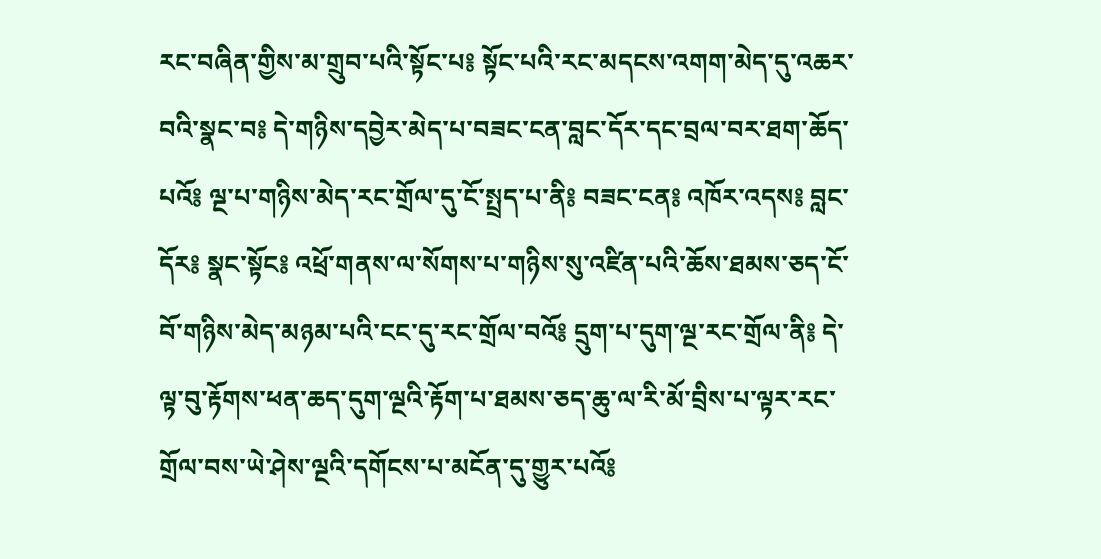རང་བཞིན་གྱིས་མ་གྲུབ་པའི་སྟོང་པ༔ སྟོང་པའི་རང་མདངས་འགག་མེད་དུ་འཆར་བའི་སྣང་བ༔ དེ་གཉིས་དབྱེར་མེད་པ་བཟང་ངན་བླང་དོར་དང་བྲལ་བར་ཐག་ཆོད་པའོ༔ ལྔ་པ་གཉིས་མེད་རང་གྲོལ་དུ་ངོ་སྤྲད་པ་ནི༔ བཟང་ངན༔ འཁོར་འདས༔ བླང་དོར༔ སྣང་སྟོང༔ འཕྲོ་གནས་ལ་སོགས་པ་གཉིས་སུ་འཛིན་པའི་ཆོས་ཐམས་ཅད་ངོ་བོ་གཉིས་མེད་མཉམ་པའི་ངང་དུ་རང་གྲོལ་བའོ༔ དྲུག་པ་དུག་ལྔ་རང་གྲོལ་ནི༔ དེ་ལྟ་བུ་རྟོགས་ཕན་ཆད་དུག་ལྔའི་རྟོག་པ་ཐམས་ཅད་ཆུ་ལ་རི་མོ་བྲིས་པ་ལྟར་རང་གྲོལ་བས་ཡེ་ཤེས་ལྔའི་དགོངས་པ་མངོན་དུ་གྱུར་པའོ༔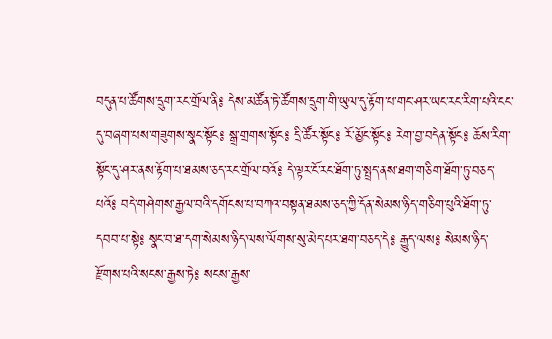བདུན་པ་ཚོགས་དྲུག་རང་གྲོལ་ནི༔ དེས་མཚོན་ཏེ་ཚོགས་དྲུག་གི་ཡུལ་དུ་རྟོག་པ་གང་ཤར་ཡང་རང་རིག་པའི་ངང་དུ་བཞག་པས་གཟུགས་སྣང་སྟོང༔ སྒྲ་གྲགས་སྟོང༔ དྲི་ཚོར་སྟོང༔ རོ་མྱོང་སྟོང༔ རེག་བྱ་བདེན་སྟོང༔ ཆོས་རིག་སྟོང་དུ་ཤར་ནས་རྟོག་པ་ཐམས་ཅད་རང་གྲོལ་བའོ༔ དེ་ལྟར་ངོ་རང་ཐོག་ཏུ་སྤྲད་ནས་ཐག་གཅིག་ཐོག་ཏུ་བཅད་པའོ༔ བདེ་གཤེགས་རྒྱལ་བའི་དགོངས་པ་བཀའ་བསྟན་ཐམས་ཅད་ཀྱི་དོན་སེམས་ཉིད་གཅིག་པུའི་ཐོག་ཏུ་དབབ་པ་སྟེ༔ སྣང་བ་ཐ་དག་སེམས་ཉིད་ལས་ལོགས་སུ་མེད་པར་ཐག་བཅད་དེ༔ རྒྱུད་ལས༔ སེམས་ཉིད་རྫོགས་པའི་སངས་རྒྱས་ཏེ༔ སངས་རྒྱས་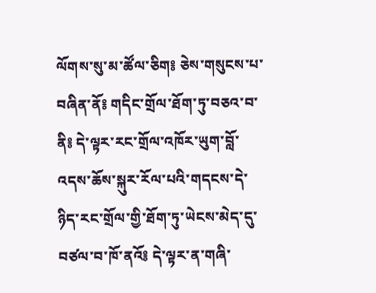ལོགས་སུ་མ་ཚོལ་ཅིག༔ ཅེས་གསུངས་པ་བཞིན་ནོ༔ གདིང་གྲོལ་ཐོག་ཏུ་བཅའ་བ་ནི༔ དེ་ལྟར་རང་གྲོལ་འཁོར་ཡུག་བློ་འདས་ཆོས་སྐུར་རོལ་པའི་གདངས་དེ་ཉིད་རང་གྲོལ་གྱི་ཐོག་ཏུ་ཡེངས་མེད་དུ་བཙལ་བ་ཁོ་ནའོ༔ དེ་ལྟར་ན་གཞི་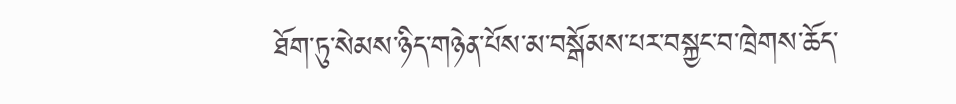ཐོག་ཏུ་སེམས་ཉིད་གཉེན་པོས་མ་བསྒོམས་པར་བསྐྱང་བ་ཁྲེགས་ཆོད་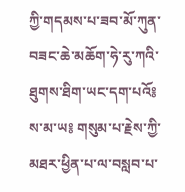ཀྱི་གདམས་པ་ཟབ་མོ་ཀུན་བཟང་ཆེ་མཆོག་ཧེ་རུ་ཀའི་ཐུགས་ཐིག་ཡང་དག་པའོ༔ ས་མ་ཡ༔ གསུམ་པ་རྗེས་ཀྱི་མཐར་ཕྱིན་པ་ལ་བསླབ་པ་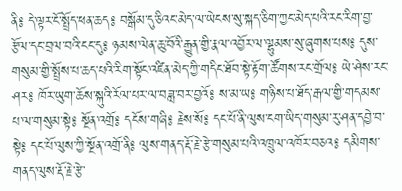ནི༔ དེ་ལྟར་ངོ་སྤྲོད་ཕན་ཆད༔ བསྒོམ་དུ་ཅིའང་མེད་ལ་ཡེངས་སུ་སྐད་ཅིག་ཀྱང་མེད་པའི་རང་རིག་བྱ་རྩོལ་དང་བྲལ་བའི་ངང་དུ༔ ཉམས་ལེན་ཆུ་བོའི་རྒྱུན་གྱི་རྣལ་འབྱོར་ལ་ལྷུམས་སུ་ཞུགས་པས༔ དུས་གསུམ་གྱི་སྤྲོས་པ་ཆད་པའི་རིག་སྟོང་འཛིན་མེད་ཀྱི་གདིང་ཐོབ་སྟེ་རྟོག་ཚོགས་རང་གྲོལ༔ ཡེ་ཤེས་རང་ཤར༔ ཁོར་ཡུག་ཆོས་སྐུའི་རོལ་པར་ལ་བཟླ་བར་བྱའོ༔ ས་མ་ཡ༔ གཉིས་པ་ཐོད་རྒལ་གྱི་གདམས་པ་ལ་གསུམ་སྟེ༔ སྔོན་འགྲོ༔ དངོས་གཞི༔ རྗེས་སོ༔ དང་པོ་ནི་ལུས་ངག་ཡིད་གསུམ་རུ་ཤན་དབྱེ་བ་སྟེ༔ དང་པོ་ལུས་ཀྱི་སྔོན་འགྲོ་ནི༔ ལུས་གནད་རྡོ་རྗེ་རྩེ་གསུམ་པའི་འཁྲུལ་འཁོར་བཅའ༔ དམིགས་གནད་ལུས་རྡོ་རྗེ་རྩེ་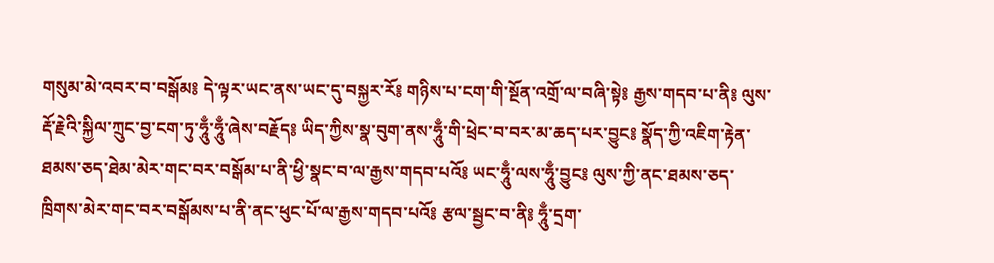གསུམ་མེ་འབར་བ་བསྒོམ༔ དེ་ལྟར་ཡང་ནས་ཡང་དུ་བསྐྱར་རོ༔ གཉིས་པ་ངག་གི་སྔོན་འགྲོ་ལ་བཞི་སྟེ༔ རྒྱས་གདབ་པ་ནི༔ ལུས་རྡོ་རྗེའི་སྐྱིལ་ཀྲུང་བྱ་ངག་ཏུ་ཧཱུྃ་ཧཱུྃ་ཞེས་བརྗོད༔ ཡིད་ཀྱིས་སྣ་བུག་ནས་ཧཱུྃ་གི་ཕྲེང་བ་བར་མ་ཆད་པར་བྱུང༔ སྣོད་ཀྱི་འཇིག་རྟེན་ཐམས་ཅད་ཐེམ་མེར་གང་བར་བསྒོམ་པ་ནི་ཕྱི་སྣང་བ་ལ་རྒྱས་གདབ་པའོ༔ ཡང་ཧཱུྃ་ལས་ཧཱུྃ་བྱུང༔ ལུས་ཀྱི་ནང་ཐམས་ཅད་ཁྲིགས་མེར་གང་བར་བསྒོམས་པ་ནི་ནང་ཕུང་པོ་ལ་རྒྱས་གདབ་པའོ༔ རྩལ་སྦྱང་བ་ནི༔ ཧཱུྃ་དྲག་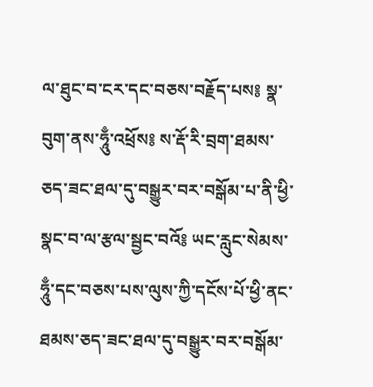ལ་ཐུང་བ་ངར་དང་བཅས་བརྗོད་པས༔ སྣ་བུག་ནས་ཧཱུྃ་འཕྲོས༔ ས་རྡོ་རི་བྲག་ཐམས་ཅད་ཟང་ཐལ་དུ་བསྒྱུར་བར་བསྒོམ་པ་ནི་ཕྱི་སྣང་བ་ལ་རྩལ་སྦྱང་བའོ༔ ཡང་རླུང་སེམས་ཧཱུྃ་དང་བཅས་པས་ལུས་ཀྱི་དངོས་པོ་ཕྱི་ནང་ཐམས་ཅད་ཟང་ཐལ་དུ་བསྒྱུར་བར་བསྒོམ་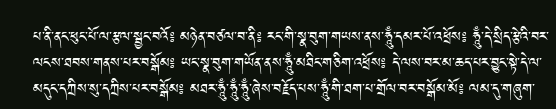པ་ནི་ནང་ཕུང་པོ་ལ་རྩལ་སྦྱང་བའོ༔ མཉེན་བཙལ་བ་ནི༔ རང་གི་སྣ་བུག་གཡས་ནས་ཧཱུྃ་དམར་པོ་འཕྲོས༔ ཧཱུྃ་དེ་སྲིད་རྩེའི་བར་ལངས་ཐབས་གནས་པར་བསྒོམ༔ ཡང་སྣ་བུག་གཡོན་ནས་ཧཱུྃ་མཐིང་གཅིག་འཕྲོས༔ དེ་ལས་བར་མ་ཆད་པར་བྱུང་སྟེ་དེ་ལ་མདུང་དཀྲིས་སུ་དཀྲིས་པར་བསྒོམ༔ མཐར་ཧཱུྃ་ཧཱུྃ་ཧཱུྃ་ཞེས་བརྗོད་པས་ཧཱུྃ་གི་ཐག་པ་གྲོལ་བར་བསྒོམ་མོ༔ ལམ་དུ་གཞུག་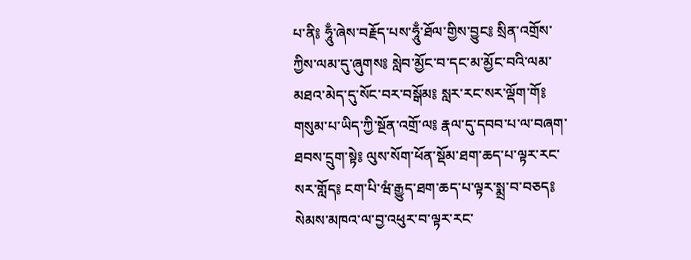པ་ནི༔ ཧཱུྃ་ཞེས་བརྗོད་པས་ཧཱུྃ་ཐོལ་གྱིས་བྱུང༔ སྲིན་འགྲོས་ཀྱིས་ལམ་དུ་ཞུགས༔ སླེབ་མྱོང་བ་དང་མ་མྱོང་བའི་ལམ་མཐའ་མེད་དུ་སོང་བར་བསྒོམ༔ སླར་རང་སར་ལྡོག་གོ༔ གསུམ་པ་ཡིད་ཀྱི་སྔོན་འགྲོ་ལ༔ རྣལ་དུ་དབབ་པ་ལ་བཞག་ཐབས་དྲུག་སྟེ༔ ལུས་སོག་ཕོན་སྡོམ་ཐག་ཆད་པ་ལྟར་རང་སར་གློད༔ ངག་པི་ཝཾ་རྒྱུད་ཐག་ཆད་པ་ལྟར་སྨྲ་བ་བཅད༔ སེམས་མཁའ་ལ་བྱ་འཕུར་བ་ལྟར་རང་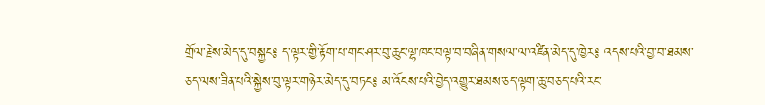གྲོལ་རྗེས་མེད་དུ་བསྐྱང༔ ད་ལྟར་གྱི་རྟོག་པ་གང་ཤར་བུ་ཆུང་ལྷ་ཁང་བལྟ་བ་བཞིན་གསལ་ལ་འཛིན་མེད་དུ་ཁྱེར༔ འདས་པའི་བྱ་བ་ཐམས་ཅད་ལས་ཟིན་པའི་སྐྱེས་བུ་ལྟར་གཉེར་མེད་དུ་བཏང༔ མ་འོངས་པའི་བྱེད་འགྱུར་ཐམས་ཅད་ལྟག་ཆུ་བཅད་པའི་རང་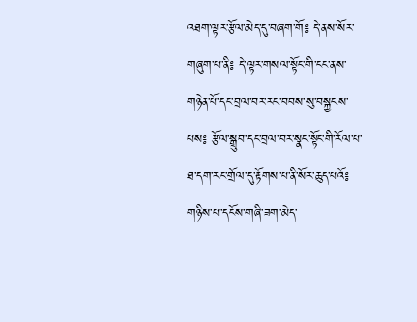འཐག་ལྟར་རྩོལ་མེད་དུ་བཞག་གོ༔ དེ་ནས་སོར་གཞུག་པ་ནི༔ དེ་ལྟར་གསལ་སྟོང་གི་ངང་ནས་གཉེན་པོ་དང་བྲལ་བར་རང་བབས་སུ་བསྐྱངས་པས༔ རྩོལ་སྒྲུབ་དང་བྲལ་བར་སྣང་སྟོང་གི་རོལ་པ་ཐ་དག་རང་གྲོལ་དུ་རྟོགས་པ་ནི་སོར་ཆུད་པའོ༔ གཉིས་པ་དངོས་གཞི་ཟག་མེད་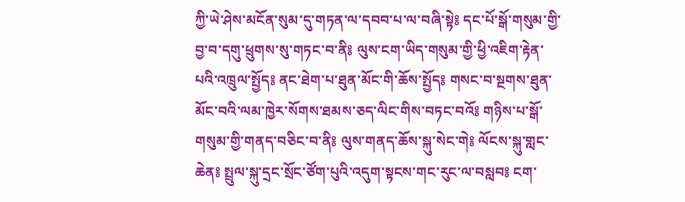ཀྱི་ཡེ་ཤེས་མངོན་སུམ་དུ་གཏན་ལ་དབབ་པ་ལ་བཞི་སྟེ༔ དང་པོ་སྒོ་གསུམ་གྱི་བྱ་བ་དགུ་ཕྲུགས་སུ་གཏང་བ་ནི༔ ལུས་ངག་ཡིད་གསུམ་གྱི་ཕྱི་འཇིག་རྟེན་པའི་འཁྲུལ་སྤྱོད༔ ནང་ཐེག་པ་ཐུན་མོང་གི་ཆོས་སྤྱོད༔ གསང་བ་སྔགས་ཐུན་མོང་བའི་ལམ་ཁྱེར་སོགས་ཐམས་ཅད་ལིང་གིས་བཏང་བའོ༔ གཉིས་པ་སྒོ་གསུམ་གྱི་གནད་བཅིང་བ་ནི༔ ལུས་གནད་ཆོས་སྐུ་སེང་གེ༔ ལོངས་སྐུ་གླང་ཆེན༔ སྤྲུལ་སྐུ་དྲང་སྲོང་ཙོག་པུའི་འདུག་སྟངས་གང་རུང་ལ་བསླབ༔ ངག་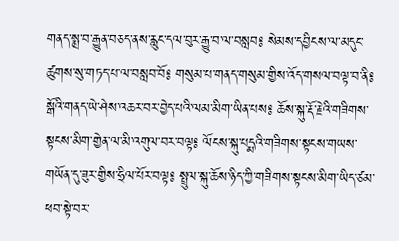གནད་སྨྲ་བ་རྒྱུན་བཅད་ནས་རླུང་དལ་བུར་རྒྱུ་བ་ལ་བསླབ༔ སེམས་དབྱིངས་ལ་མདུང་ཚུགས་སུ་གཏད་པ་ལ་བསླབ་བོ༔ གསུམ་པ་གནད་གསུམ་གྱིས་འོད་གསལ་བལྟ་བ་ནི༔ སྒོའི་གནད་ཡེ་ཤེས་འཆར་བར་བྱེད་པའི་ལམ་མིག་ཡིན་པས༔ ཆོས་སྐུ་རྡོ་རྗེའི་གཟིགས་སྟངས་མིག་གྱེན་ལ་མི་འགུལ་བར་བལྟ༔ ལོངས་སྐུ་པདྨའི་གཟིགས་སྟངས་གཡས་གཡོན་དུ་ཟུར་གྱིས་ཧྲིལ་པོར་བལྟ༔ སྤྲུལ་སྐུ་ཆོས་ཉིད་ཀྱི་གཟིགས་སྟངས་མིག་ཡིད་ཙམ་ཕབ་སྟེ་བར་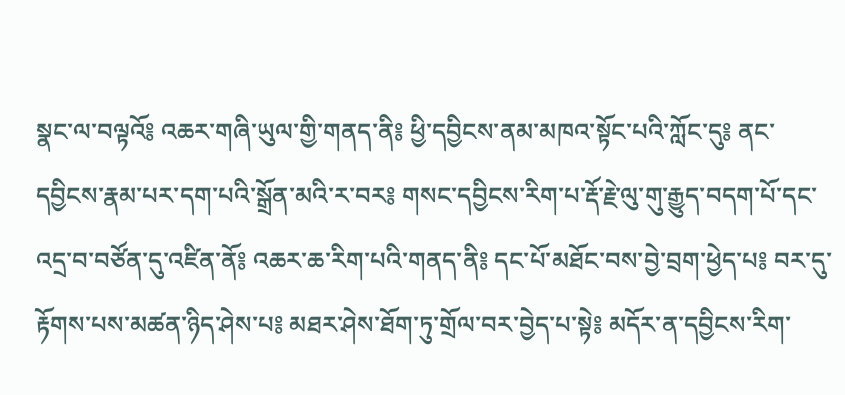སྣང་ལ་བལྟའོ༔ འཆར་གཞི་ཡུལ་གྱི་གནད་ནི༔ ཕྱི་དབྱིངས་ནམ་མཁའ་སྟོང་པའི་ཀློང་དུ༔ ནང་དབྱིངས་རྣམ་པར་དག་པའི་སྒྲོན་མའི་ར་བར༔ གསང་དབྱིངས་རིག་པ་རྡོ་རྗེ་ལུ་གུ་རྒྱུད་བདག་པོ་དང་འདྲ་བ་བཙོན་དུ་འཛིན་ནོ༔ འཆར་ཆ་རིག་པའི་གནད་ནི༔ དང་པོ་མཐོང་བས་བྱེ་བྲག་ཕྱེད་པ༔ བར་དུ་རྟོགས་པས་མཚན་ཉིད་ཤེས་པ༔ མཐར་ཤེས་ཐོག་ཏུ་གྲོལ་བར་བྱེད་པ་སྟེ༔ མདོར་ན་དབྱིངས་རིག་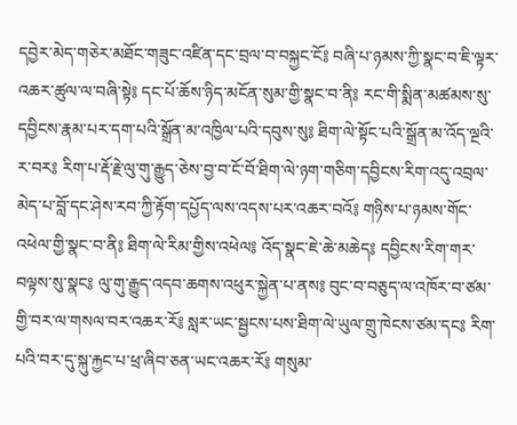དབྱེར་མེད་གཅེར་མཐོང་གཟུང་འཛིན་དང་བྲལ་བ་བསྐྱང་ངོ༔ བཞི་པ་ཉམས་ཀྱི་སྣང་བ་ཇི་ལྟར་འཆར་ཚུལ་ལ་བཞི་སྟེ༔ དང་པོ་ཆོས་ཉིད་མངོན་སུམ་གྱི་སྣང་བ་ནི༔ རང་གི་སྨིན་མཚམས་སུ་དབྱིངས་རྣམ་པར་དག་པའི་སྒྲོན་མ་འཁྱིལ་པའི་དབུས་སུ༔ ཐིག་ལེ་སྟོང་པའི་སྒྲོན་མ་འོད་ལྔའི་ར་བར༔ རིག་པ་རྡོ་རྗེ་ལུ་གུ་རྒྱུད་ཅེས་བྱ་བ་ངོ་བོ་ཐིག་ལེ་ཉག་གཅིག་དབྱིངས་རིག་འདུ་འབྲལ་མེད་པ་བློ་དང་ཤེས་རབ་ཀྱི་རྟོག་དཔྱོད་ལས་འདས་པར་འཆར་བའོ༔ གཉིས་པ་ཉམས་གོང་འཕེལ་གྱི་སྣང་བ་ནི༔ ཐིག་ལེ་རིམ་གྱིས་འཕེལ༔ འོད་སྣང་ཇེ་ཆེ་མཆེད༔ དབྱིངས་རིག་གར་བལྟས་སུ་སྣང༔ ལུ་གུ་རྒྱུད་འདབ་ཆགས་འཕུར་སྐྱེན་པ་ནས༔ བུང་བ་བཅུད་ལ་འཁོར་བ་ཙམ་གྱི་བར་ལ་གསལ་བར་འཆར་རོ༔ སླར་ཡང་སྦྱངས་པས་ཐིག་ལེ་ཡུལ་གྲུ་ཁེངས་ཙམ་དང༔ རིག་པའི་བར་དུ་སྐུ་རྐྱང་པ་ཕྲ་ཞིབ་ཅན་ཡང་འཆར་རོ༔ གསུམ་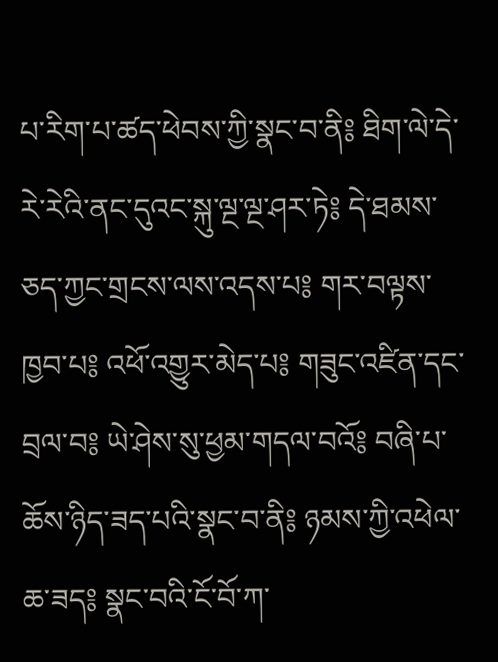པ་རིག་པ་ཚད་ཕེབས་ཀྱི་སྣང་བ་ནི༔ ཐིག་ལེ་དེ་རེ་རེའི་ནང་དུའང་སྐུ་ལྔ་ལྔ་ཤར་ཏེ༔ དེ་ཐམས་ཅད་ཀྱང་གྲངས་ལས་འདས་པ༔ གར་བལྟས་ཁྱབ་པ༔ འཕོ་འགྱུར་མེད་པ༔ གཟུང་འཛིན་དང་བྲལ་བ༔ ཡེ་ཤེས་སུ་ཕྱམ་གདལ་བའོ༔ བཞི་པ་ཆོས་ཉིད་ཟད་པའི་སྣང་བ་ནི༔ ཉམས་ཀྱི་འཕེལ་ཆ་ཟད༔ སྣང་བའི་ངོ་བོ་ཀ་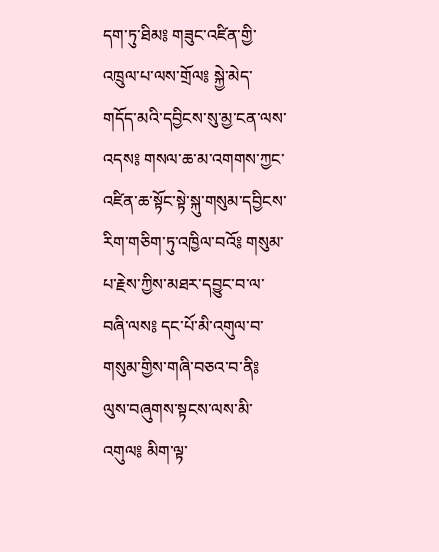དག་ཏུ་ཐིམ༔ གཟུང་འཛིན་གྱི་འཁྲུལ་པ་ལས་གྲོལ༔ སྐྱེ་མེད་གདོད་མའི་དབྱིངས་སུ་མྱ་ངན་ལས་འདས༔ གསལ་ཆ་མ་འགགས་ཀྱང་འཛིན་ཆ་སྟོང་སྟེ་སྐུ་གསུམ་དབྱིངས་རིག་གཅིག་ཏུ་འཁྱིལ་བའོ༔ གསུམ་པ་རྗེས་ཀྱིས་མཐར་དབྱུང་བ་ལ་བཞི་ལས༔ དང་པོ་མི་འགུལ་བ་གསུམ་གྱིས་གཞི་བཅའ་བ་ནི༔ ལུས་བཞུགས་སྟངས་ལས་མི་འགུལ༔ མིག་ལྟ་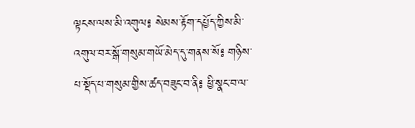ལྟངས་ལས་མི་འགུལ༔ སེམས་རྟོག་དཔྱོད་ཀྱིས་མི་འགུལ་བར་སྒོ་གསུམ་གཡོ་མེད་དུ་གནས་སོ༔ གཉིས་པ་སྡོད་པ་གསུམ་གྱིས་ཚད་བཟུང་བ་ནི༔ ཕྱི་སྣང་བ་ལ་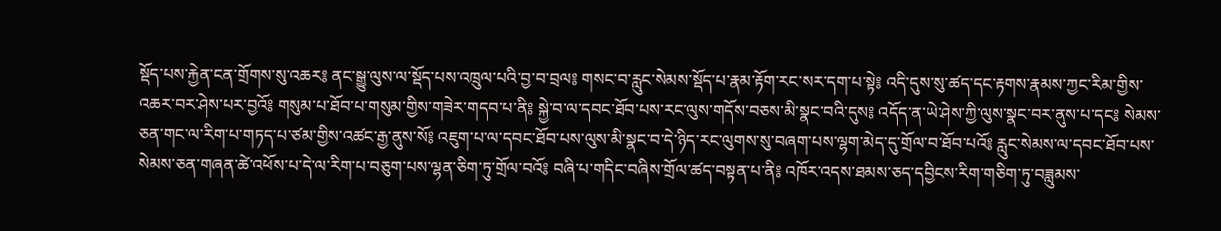སྡོད་པས་རྐྱེན་ངན་གྲོགས་སུ་འཆར༔ ནང་སྒྱུ་ལུས་ལ་སྡོད་པས་འཁྲུལ་པའི་བྱ་བ་བྲལ༔ གསང་བ་རླུང་སེམས་སྡོད་པ་རྣམ་རྟོག་རང་སར་དག་པ་སྟེ༔ འདི་དུས་སུ་ཚད་དང་རྟགས་རྣམས་ཀྱང་རིམ་གྱིས་འཆར་བར་ཤེས་པར་བྱའོ༔ གསུམ་པ་ཐོབ་པ་གསུམ་གྱིས་གཟེར་གདབ་པ་ནི༔ སྐྱེ་བ་ལ་དབང་ཐོབ་པས་རང་ལུས་གདོས་བཅས་མི་སྣང་བའི་དུས༔ འདོད་ན་ཡེ་ཤེས་ཀྱི་ལུས་སྣང་བར་ནུས་པ་དང༔ སེམས་ཅན་གང་ལ་རིག་པ་གཏད་པ་ཙམ་གྱིས་འཚང་རྒྱ་ནུས་སོ༔ འཇུག་པ་ལ་དབང་ཐོབ་པས་ལུས་མི་སྣང་བ་དེ་ཉིད་རང་ལུགས་སུ་བཞག་པས་ལྷག་མེད་དུ་གྲོལ་བ་ཐོབ་པའོ༔ རླུང་སེམས་ལ་དབང་ཐོབ་པས་སེམས་ཅན་གཞན་ཚེ་འཕོས་པ་དེ་ལ་རིག་པ་བཅུག་པས་ལྷན་ཅིག་ཏུ་གྲོལ་བའོ༔ བཞི་པ་གདིང་བཞིས་གྲོལ་ཚད་བསྟན་པ་ནི༔ འཁོར་འདས་ཐམས་ཅད་དབྱིངས་རིག་གཅིག་ཏུ་བཟླུམས་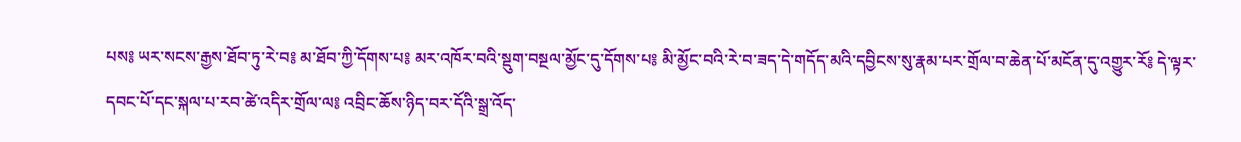པས༔ ཡར་སངས་རྒྱས་ཐོབ་ཏུ་རེ་བ༔ མ་ཐོབ་ཀྱི་དོགས་པ༔ མར་འཁོར་བའི་སྡུག་བསྔལ་མྱོང་དུ་དོགས་པ༔ མི་མྱོང་བའི་རེ་བ་ཟད་དེ་གདོད་མའི་དབྱིངས་སུ་རྣམ་པར་གྲོལ་བ་ཆེན་པོ་མངོན་དུ་འགྱུར་རོ༔ དེ་ལྟར་དབང་པོ་དང་སྐལ་པ་རབ་ཚེ་འདིར་གྲོལ་ལ༔ འབྲིང་ཆོས་ཉིད་བར་དོའི་སྒྲ་འོད་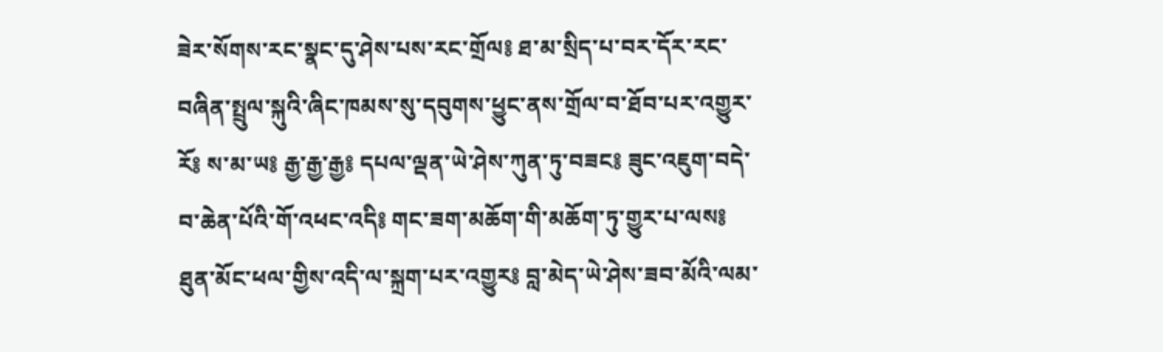ཟེར་སོགས་རང་སྣང་དུ་ཤེས་པས་རང་གྲོལ༔ ཐ་མ་སྲིད་པ་བར་དོར་རང་བཞིན་སྤྲུལ་སྐུའི་ཞིང་ཁམས་སུ་དབུགས་ཕྱུང་ནས་གྲོལ་བ་ཐོབ་པར་འགྱུར་རོ༔ ས་མ་ཡ༔ རྒྱ་རྒྱ་རྒྱ༔ དཔལ་ལྡན་ཡེ་ཤེས་ཀུན་ཏུ་བཟང༔ ཟུང་འཇུག་བདེ་བ་ཆེན་པོའི་གོ་འཕང་འདི༔ གང་ཟག་མཆོག་གི་མཆོག་ཏུ་གྱུར་པ་ལས༔ ཐུན་མོང་ཕལ་གྱིས་འདི་ལ་སྐྲག་པར་འགྱུར༔ བླ་མེད་ཡེ་ཤེས་ཟབ་མོའི་ལམ་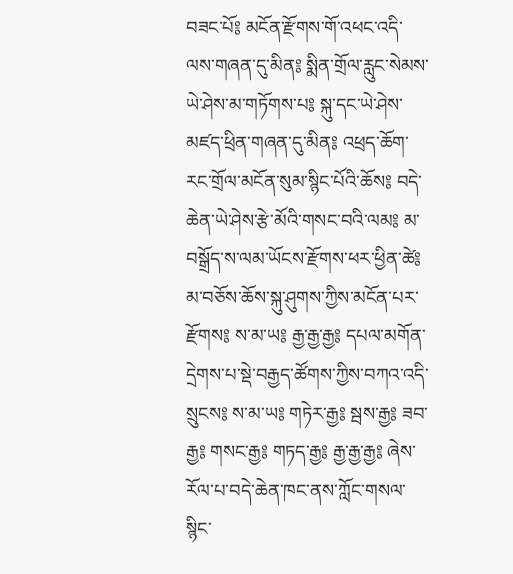བཟང་པོ༔ མངོན་རྫོགས་གོ་འཕང་འདི་ལས་གཞན་དུ་མིན༔ སྨིན་གྲོལ་རླུང་སེམས་ཡེ་ཤེས་མ་གཏོགས་པ༔ སྐུ་དང་ཡེ་ཤེས་མཛད་ཕྲིན་གཞན་དུ་མིན༔ འཕྲད་ཆོག་རང་གྲོལ་མངོན་སུམ་སྙིང་པོའི་ཆོས༔ བདེ་ཆེན་ཡེ་ཤེས་རྩེ་མོའི་གསང་བའི་ལམ༔ མ་བསྒྲོད་ས་ལམ་ཡོངས་རྫོགས་ཕར་ཕྱིན་ཚེ༔ མ་བཅོས་ཆོས་སྐུ་ཤུགས་ཀྱིས་མངོན་པར་རྫོགས༔ ས་མ་ཡ༔ རྒྱ་རྒྱ་རྒྱ༔ དཔལ་མགོན་དྲེགས་པ་སྡེ་བརྒྱད་ཚོགས་ཀྱིས་བཀའ་འདི་སྲུངས༔ ས་མ་ཡ༔ གཏེར་རྒྱ༔ སྦས་རྒྱ༔ ཟབ་རྒྱ༔ གསང་རྒྱ༔ གཏད་རྒྱ༔ རྒྱ་རྒྱ་རྒྱ༔ ཞེས་རོལ་པ་བདེ་ཆེན་ཁང་ནས་ཀློང་གསལ་སྙིང་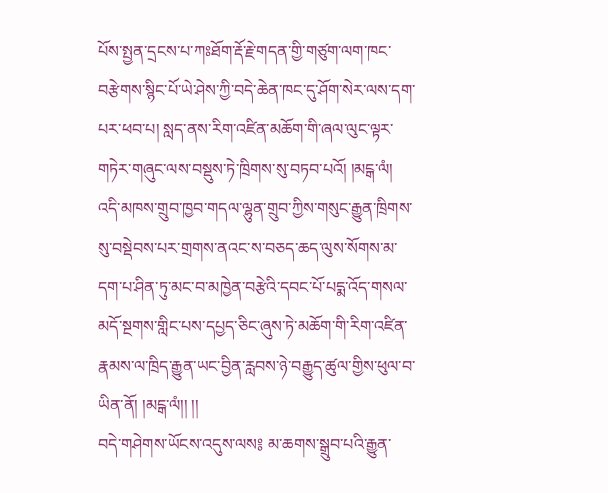པོས་སྤྱན་དྲངས་པ་ཀཿཐོག་རྡོ་རྗེ་གདན་གྱི་གཙུག་ལག་ཁང་བརྩེགས་སྙིང་པོ་ཡེ་ཤེས་ཀྱི་བདེ་ཆེན་ཁང་དུ་ཤོག་སེར་ལས་དག་པར་ཕབ་པ། སླད་ནས་རིག་འཛིན་མཆོག་གི་ཞལ་ལུང་ལྟར་གཏེར་གཞུང་ལས་བསྡུས་ཏེ་ཁྲིགས་སུ་བཏབ་པའོ། །མངྒ་ལཾ། འདི་མཁས་གྲུབ་ཁྱབ་གདལ་ལྷུན་གྲུབ་ཀྱིས་གསུང་རྒྱུན་ཁྲིགས་སུ་བསྡེབས་པར་གྲགས་ནའང་ས་བཅད་ཆད་ལུས་སོགས་མ་དག་པ་ཤིན་ཏུ་མང་བ་མཁྱེན་བརྩེའི་དབང་པོ་པདྨ་འོད་གསལ་མདོ་སྔགས་གླིང་པས་དཔྱད་ཅིང་ཞུས་ཏེ་མཆོག་གི་རིག་འཛིན་རྣམས་ལ་ཁྲིད་རྒྱུན་ཡང་བྱིན་རླབས་ཉེ་བརྒྱུད་ཚུལ་གྱིས་ཕུལ་བ་ཡིན་ནོ། །མངྒ་ལཾ།། །།
བདེ་གཤེགས་ཡོངས་འདུས་ལས༔ མ་ཆགས་སྒྲུབ་པའི་རྒྱུན་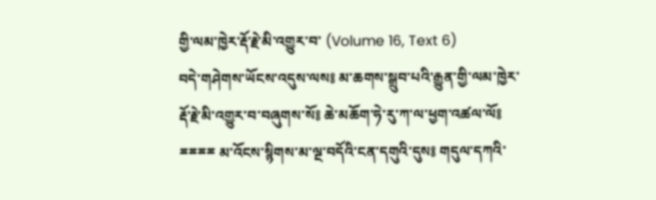གྱི་ལམ་ཁྱེར་རྡོ་རྗེ་མི་འགྱུར་བ་ (Volume 16, Text 6)
བདེ་གཤེགས་ཡོངས་འདུས་ལས༔ མ་ཆགས་སྒྲུབ་པའི་རྒྱུན་གྱི་ལམ་ཁྱེར་རྡོ་རྗེ་མི་འགྱུར་བ་བཞུགས་སོ༔ ཆེ་མཆོག་ཧེ་རུ་ཀ་ལ་ཕྱག་འཚལ་ལོ༔ ྈྈྈྈ མ་འོངས་སྙིགས་མ་ལྔ་བདོའི་ངན་དགུའི་དུས༔ གདུལ་དཀའི་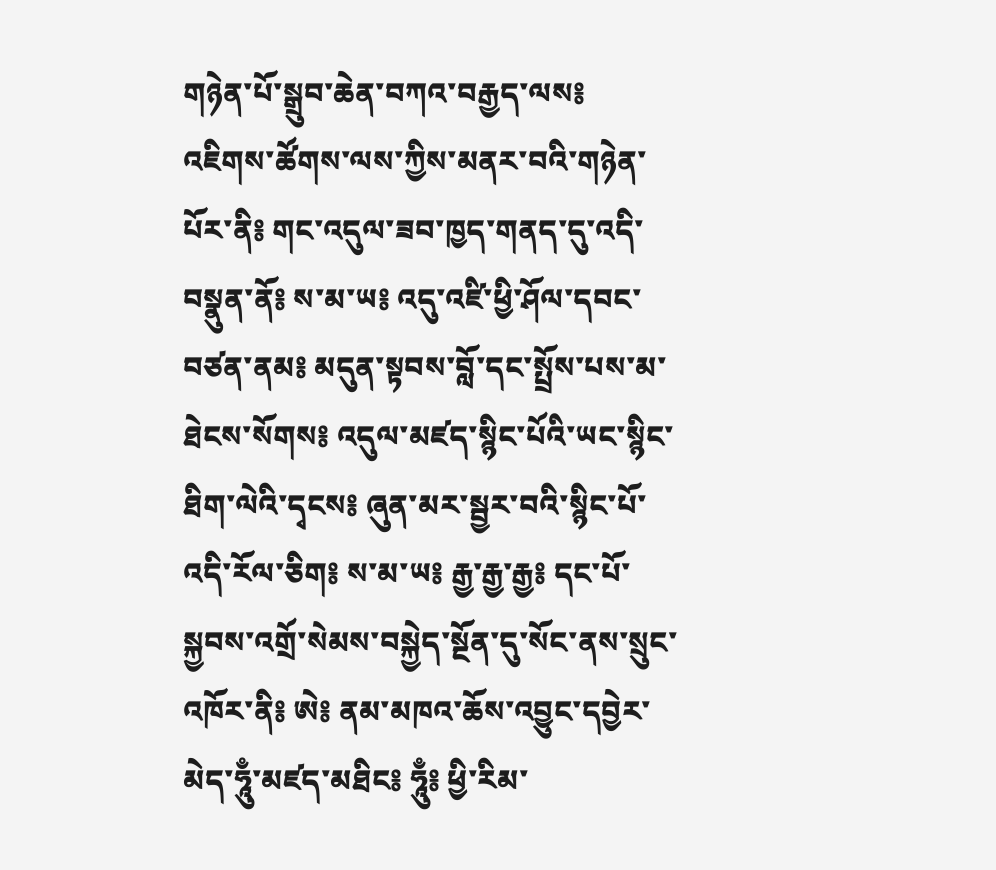གཉེན་པོ་སྒྲུབ་ཆེན་བཀའ་བརྒྱད་ལས༔ འཇིགས་ཚོགས་ལས་ཀྱིས་མནར་བའི་གཉེན་པོར་ནི༔ གང་འདུལ་ཟབ་ཁྱད་གནད་དུ་འདི་བསྣུན་ནོ༔ ས་མ་ཡ༔ འདུ་འཛི་ཕྱི་ཤོལ་དབང་བཙན་ནམ༔ མདུན་སྟབས་བློ་དང་སྤྲོས་པས་མ་ཐེངས་སོགས༔ འདུལ་མཛད་སྙིང་པོའི་ཡང་སྙིང་ཐིག་ལེའི་དྭངས༔ ཞུན་མར་སྦྱར་བའི་སྙིང་པོ་འདི་རོལ་ཅིག༔ ས་མ་ཡ༔ རྒྱ་རྒྱ་རྒྱ༔ དང་པོ་སྐྱབས་འགྲོ་སེམས་བསྐྱེད་སྔོན་དུ་སོང་ནས་སྲུང་འཁོར་ནི༔ ཨེ༔ ནམ་མཁའ་ཆོས་འབྱུང་དབྱེར་མེད་ཧཱུྃ་མཛད་མཐིང༔ ཧཱུྃ༔ ཕྱི་རིམ་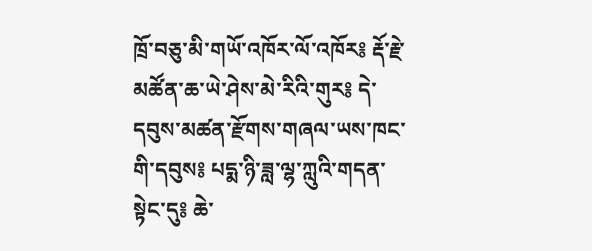ཁྲོ་བཅུ་མི་གཡོ་འཁོར་ལོ་འཁོར༔ རྡོ་རྗེ་མཚོན་ཆ་ཡེ་ཤེས་མེ་རིའི་གུར༔ དེ་དབུས་མཚན་རྫོགས་གཞལ་ཡས་ཁང་གི་དབུས༔ པདྨ་ཉི་ཟླ་ལྷ་ཀླུའི་གདན་སྟེང་དུ༔ ཆེ་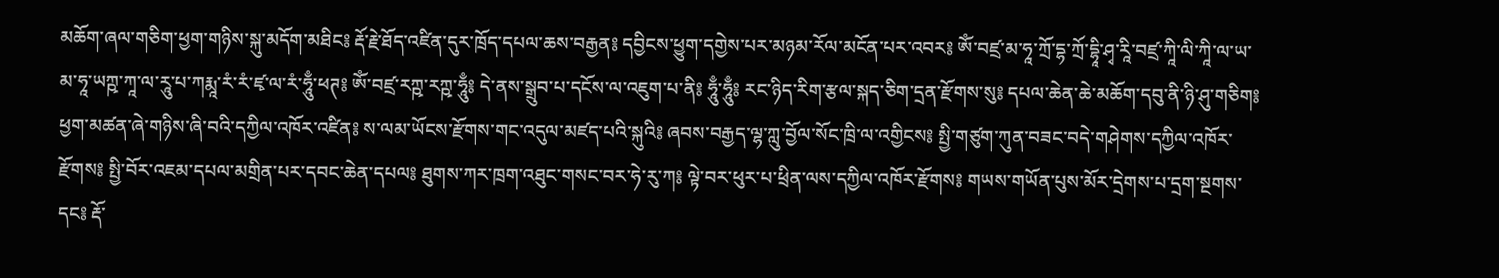མཆོག་ཞལ་གཅིག་ཕྱག་གཉིས་སྐུ་མདོག་མཐིང༔ རྡོ་རྗེ་ཐོད་འཛིན་དུར་ཁྲོད་དཔལ་ཆས་བརྒྱན༔ དབྱིངས་ཕྱུག་དགྱེས་པར་མཉམ་རོལ་མངོན་པར་འབར༔ ཨོཾ་བཛྲ་མ་ཧཱ་ཀྲོ་དྷ་ཀྲོ་དྷཱི་ཤྭ་རཱི་བཛྲ་ཀཱི་ལི་ཀཱི་ལ་ཡ་མ་ཧཱ་ཡཀྵ་ཀཱ་ལ་རཱུ་པ་ཀརྨཱ་རཾ་རཾ་ཛྭ་ལ་རཾ་ཧཱུྃ་ཕཊ༔ ཨོཾ་བཛྲ་རཀྵ་རཀྵ་ཧཱུྃ༔ དེ་ནས་སྒྲུབ་པ་དངོས་ལ་འཇུག་པ་ནི༔ ཧཱུྃ་ཧཱུྃ༔ རང་ཉིད་རིག་རྩལ་སྐད་ཅིག་དྲན་རྫོགས་སུ༔ དཔལ་ཆེན་ཆེ་མཆོག་དབུ་ནི་ཉི་ཤུ་གཅིག༔ ཕྱག་མཚན་ཞེ་གཉིས་ཞི་བའི་དཀྱིལ་འཁོར་འཛིན༔ ས་ལམ་ཡོངས་རྫོགས་གང་འདུལ་མཛད་པའི་སྐུའི༔ ཞབས་བརྒྱད་ལྷ་ཀླུ་བྱོལ་སོང་ཁྲི་ལ་འགྱིངས༔ སྤྱི་གཙུག་ཀུན་བཟང་བདེ་གཤེགས་དཀྱིལ་འཁོར་རྫོགས༔ སྤྱི་བོར་འཇམ་དཔལ་མགྲིན་པར་དབང་ཆེན་དཔལ༔ ཐུགས་ཀར་ཁྲག་འཐུང་གསང་བར་ཧེ་རུ་ཀ༔ ལྟེ་བར་ཕུར་པ་ཕྲིན་ལས་དཀྱིལ་འཁོར་རྫོགས༔ གཡས་གཡོན་པུས་མོར་དྲེགས་པ་དྲག་སྔགས་དང༔ རྡོ་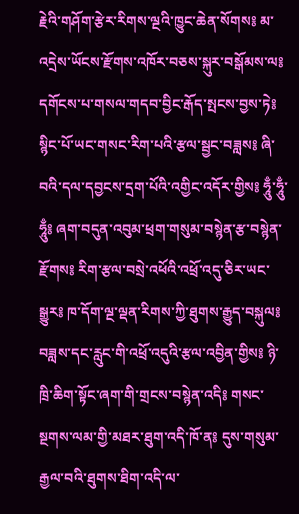རྗེའི་གཤོག་རྩེར་རིགས་ལྔའི་ཁྱུང་ཆེན་སོགས༔ མ་འདྲེས་ཡོངས་རྫོགས་འཁོར་བཅས་སྐུར་བསྒོམས་ལ༔ དགོངས་པ་གསལ་གདབ་བྱིང་རྒོད་སྤངས་བྱས་ཏེ༔ སྙིང་པོ་ཡང་གསང་རིག་པའི་རྩལ་སྦྱང་བཟླས༔ ཞི་བའི་དལ་དབྱངས་དྲག་པོའི་འགྱིང་འདོར་གྱིས༔ ཧཱུྃ་ཧཱུྃ་ཧཱུྃ༔ ཞག་བདུན་འབུམ་ཕྲག་གསུམ་བསྙེན་རྩ་བསྙེན་རྫོགས༔ རིག་རྩལ་བསྲེ་འཕོའི་འཕྲོ་འདུ་ཅིར་ཡང་སྒྱུར༔ ཁ་དོག་ལྔ་ལྡན་རིགས་ཀྱི་ཐུགས་རྒྱུད་བསྐུལ༔ བཟླས་དང་རླུང་གི་འཕྲོ་འདུའི་རྩལ་འབྱིན་གྱིས༔ ཉི་ཁྲི་ཆིག་སྟོང་ཞག་གི་གྲངས་བསྙེན་འདི༔ གསང་སྔགས་ལམ་གྱི་མཐར་ཐུག་འདི་ཁོ་ན༔ དུས་གསུམ་རྒྱལ་བའི་ཐུགས་ཐིག་འདི་ལ་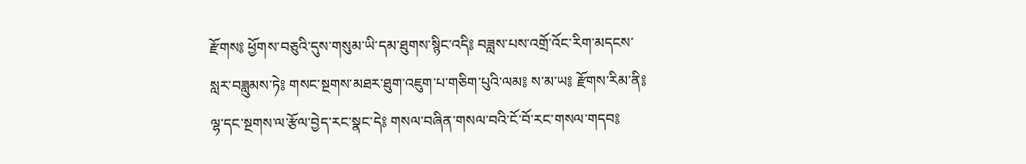རྫོགས༔ ཕྱོགས་བཅུའི་དུས་གསུམ་ཡི་དམ་ཐུགས་སྙིང་འདི༔ བཟླས་པས་འགྲོ་འོང་རིག་མདངས་སླར་བཟླུམས་ཏེ༔ གསང་སྔགས་མཐར་ཐུག་འཇུག་པ་གཅིག་པུའི་ལམ༔ ས་མ་ཡ༔ རྫོགས་རིམ་ནི༔ ལྷ་དང་སྔགས་ལ་རྩོལ་བྱེད་རང་སྣང་དེ༔ གསལ་བཞིན་གསལ་བའི་ངོ་བོ་རང་གསལ་གདབ༔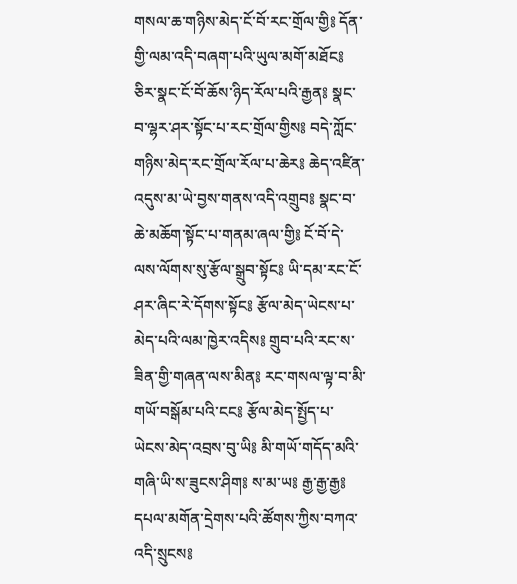གསལ་ཆ་གཉིས་མེད་ངོ་བོ་རང་གྲོལ་གྱི༔ དོན་གྱི་ལམ་འདི་བཞག་པའི་ཡུལ་མགོ་མཐོང༔ ཅིར་སྣང་ངོ་བོ་ཆོས་ཉིད་རོལ་པའི་རྒྱན༔ སྣང་བ་ལྷར་ཤར་སྟོང་པ་རང་གྲོལ་གྱིས༔ བདེ་ཀློང་གཉིས་མེད་རང་གྲོལ་རོལ་པ་ཆེར༔ ཆེད་འཛིན་འདུས་མ་ཡེ་བྱས་གནས་འདི་འགྲུབ༔ སྣང་བ་ཆེ་མཆོག་སྟོང་པ་གནམ་ཞལ་གྱི༔ ངོ་བོ་དེ་ལས་ལོགས་སུ་རྩོལ་སྒྲུབ་སྟོང༔ ཡི་དམ་རང་ངོ་ཤར་ཞིང་རེ་དོགས་སྟོང༔ རྩོལ་མེད་ཡེངས་པ་མེད་པའི་ལམ་ཁྱེར་འདིས༔ གྲུབ་པའི་རང་ས་ཟིན་གྱི་གཞན་ལས་མིན༔ རང་གསལ་ལྟ་བ་མི་གཡོ་བསྒོམ་པའི་ངང༔ རྩོལ་མེད་སྤྱོད་པ་ཡེངས་མེད་འབྲས་བུ་ཡི༔ མི་གཡོ་གདོད་མའི་གཞི་ཡི་ས་ཟུངས་ཤིག༔ ས་མ་ཡ༔ རྒྱ་རྒྱ་རྒྱ༔ དཔལ་མགོན་དྲེགས་པའི་ཚོགས་ཀྱིས་བཀའ་འདི་སྲུངས༔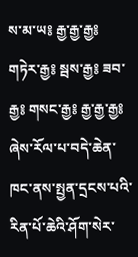ས་མ་ཡ༔ རྒྱ་རྒྱ་རྒྱ༔ གཏེར་རྒྱ༔ སྦས་རྒྱ༔ ཟབ་རྒྱ༔ གསང་རྒྱ༔ རྒྱ་རྒྱ་རྒྱ༔ ཞེས་རོལ་པ་བདེ་ཆེན་ཁང་ནས་སྤྱན་དྲངས་པའི་རིན་པོ་ཆེའི་ཤོག་སེར་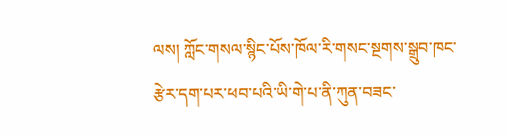ལས། ཀློང་གསལ་སྙིང་པོས་ཁོལ་རི་གསང་སྔགས་སྒྲུབ་ཁང་རྩེར་དག་པར་ཕབ་པའི་ཡི་གེ་པ་ནི་ཀུན་བཟང་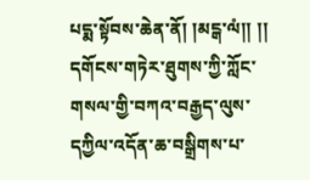པདྨ་སྟོབས་ཆེན་ནོ། །མངྒ་ལཾ།། །།
དགོངས་གཏེར་ཐུགས་ཀྱི་ཀློང་གསལ་གྱི་བཀའ་བརྒྱད་ལུས་དཀྱིལ་འདོན་ཆ་བསྒྲིགས་པ་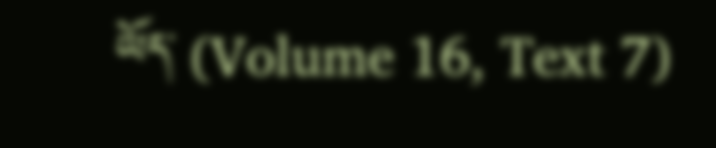ཡོད་ (Volume 16, Text 7)